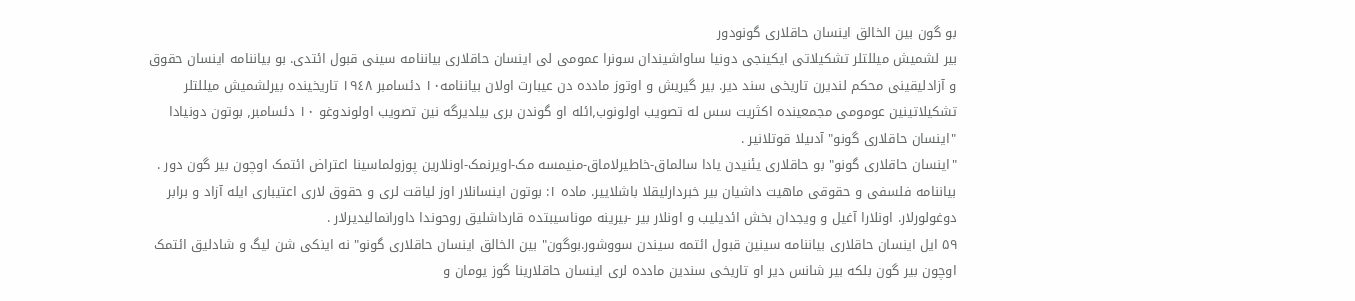بو گون بین الخالق اینسان حاقلاری گونودور
بیر لشمیش میللتلر تشکیلاتی ایکینجی دونیا ساواشیندان سونرا عمومی لی اینسان حاقلاری بیاننامه سینی قبول ائتدی. بو بیاننامه اینسان حقوق و آزادلیقینی محکم لندیرن تاریخی سند دیر. بير گيريش و اوتوز مادده دن عیبارت اولان بیاننامه١٠ دئسامبر ١٩٤٨ تاريخينده بيرلشميش ميللتلر تشكيلاتينين عومومى مجمعينده اکثریت سس له تصويب اولونوب٫ائله او گوندن برى بيلديرگه نين تصويب اولوندوغو ١٠ دئسامبر٫ بوتون دونيادا "اينسان حاقلارى گونو" آدىيلا قوتلانير .
"اینسان حاقلاری گونو" بو حاقلاری یئنیدن یادا سالماق-خاطیرلاماق-منیمسه مک-اویرنمک-اونلارین پوزولماسینا اعتراض ائتمک اوچون بیر گون دور .
بیاننامه فلسفی و حقوقی ماهیت داشیان بیر خبردارلیقلا باشلاییر. ماده ۱: بوتون اینسانلار اوز لیاقت لری و حقوق لاری اعتیباری ایله آزاد و برابر دوغولورلار. اونلارا آغیل و ویجدان بخش ائدیلیب و اونلار بیر -بیرینه موناسیبتده قارداشلیق روحوندا داورانمالیدیرلار .
۵۹ ایل اینسان حاقلاری بیاننامه سینین قبول ائتمه سیندن سووشور.بوگون" بین الخالق اینسان حاقلاری گونو" نه اینکی شن لیگ و شادلیق ائتمک اوچون بیر گون بلکه بیر شانس دیر او تاریخی سندین مادده لری اینسان حاقلارینا گوز یومان و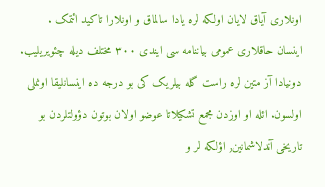اونلاری آیاق لایان اولکه لره یادا سالماق و اونلارا تاکید ائتمک .
اینسان حاقلاری عمومی بیاننامه سی ایندی ۳۰۰ مختلف دیله چئویریلیب. دونیادا آز متین لره راست گله بیلریک کی بو درجه ده اینسانلیقا اونملی اولسون. ائله او اوزدن مجمع تشكيلاتا عوضو اولان بوتون دؤولتلردن بو تاريخى آندلاشمانين٫ اؤلكه لر و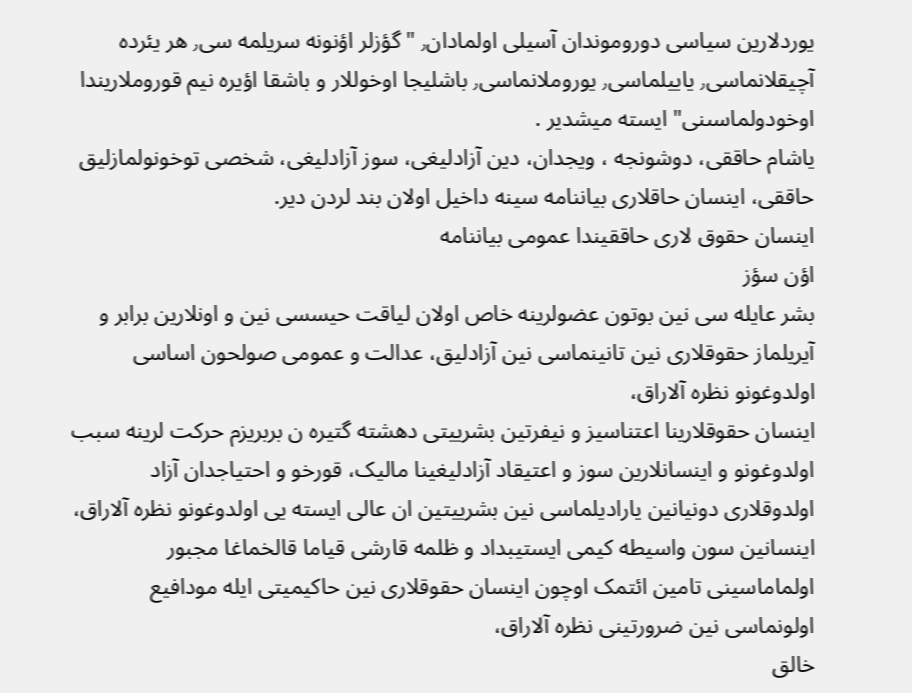يوردلارين سياسى دوروموندان آسيلى اولمادان٫ " گؤزلر اؤنونه سريلمه سى٫ هر يئرده آچيقلانماسى٫ ياييلماسى٫ يوروملانماسى٫ باشليجا اوخوللار و باشقا اؤيره نيم قوروملاريندا اوخودولماسىنى" ايسته ميشدير .
یاشام حاققی، دوشونجه ، ویجدان، دین آزادلیغی، سوز آزادلیغی، شخصى توخونولمازليق حاققی، اينسان حاقلارى بیاننامه سینه داخیل اولان بند لردن دیر.
اینسان حقوق لاری حاققیندا عمومی بیاننامه
اؤن سؤز
بشر عایله سی نین بوتون عضولرینه خاص اولان لیاقت حیسسی نین و اونلارین برابر و آیریلماز حقوقلاری نین تانینماسی نین آزادلیق، عدالت و عمومی صولحون اساسی اولدوغونو نظره آلاراق،
اینسان حقوقلارینا اعتناسیز و نیفرتین بشرییتی دهشته گتیره ن بربریزم حرکت لرینه سبب اولدوغونو و اینسانلارین سوز و اعتیقاد آزادلیغینا مالیک، قورخو و احتیاجدان آزاد اولدوقلاری دونیانین یارادیلماسی نین بشرییتین ان عالی ایسته یی اولدوغونو نظره آلاراق،
اینسانین سون واسیطه کیمی ایستیبداد و ظلمه قارشی قیاما قالخماغا مجبور اولماماسینی تامین ائتمک اوچون اینسان حقوقلاری نین حاکیمیتی ایله مودافیع اولونماسی نین ضرورتینی نظره آلاراق،
خالق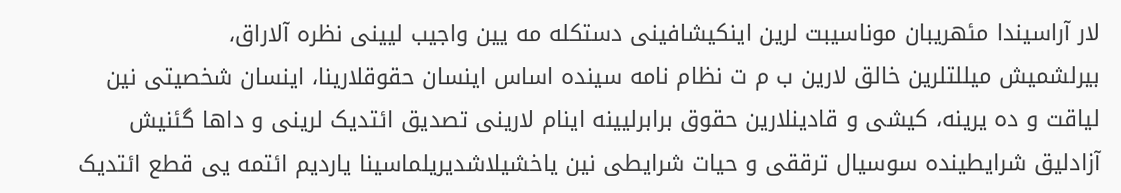لار آراسیندا مئهریبان موناسیبت لرین اینکیشافینی دستکله مه یین واجیب لیینی نظره آلاراق،
بیرلشمیش میللتلرین خالق لارین ب م ت نظام نامه سینده اساس اینسان حقوقلارینا، اینسان شخصیتی نین لیاقت و ده یرینه، کیشی و قادینلارین حقوق برابرلیینه اینام لارینی تصدیق ائتدیک لرینی و داها گئنیش آزادلیق شرایطینده سوسیال ترققی و حیات شرایطی نین یاخشیلاشدیریلماسینا یاردیم ائتمه یی قطع ائتدیک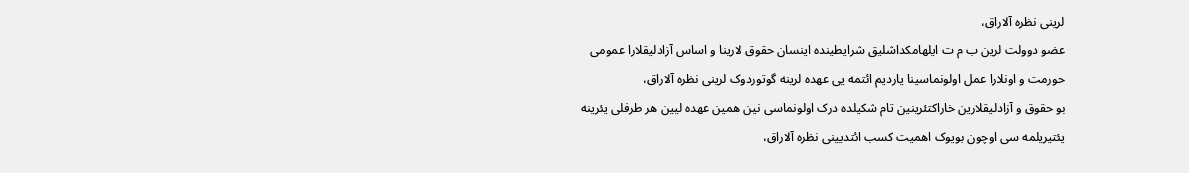لرینی نظره آلاراق،
عضو دوولت لرین ب م ت ایلهامکداشلیق شرایطینده اینسان حقوق لارینا و اساس آزادلیقلارا عمومی حورمت و اونلارا عمل اولونماسینا یاردیم ائتمه یی عهده لرینه گوتوردوک لرینی نظره آلاراق،
بو حقوق و آزادلیقلارین خاراکتئرینین تام شکیلده درک اولونماسی نین همین عهده لیین هر طرفلی یئرینه یئتیریلمه سی اوچون بویوک اهمیت کسب ائتدیینی نظره آلاراق،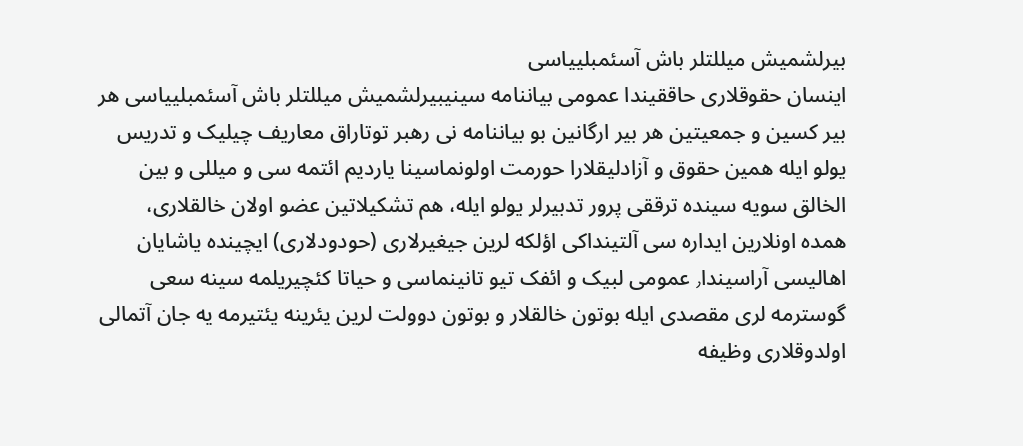بيرلشميش ميللتلر باش آسئمبليياسى
اینسان حقوقلاری حاققیندا عمومی بیاننامه سینیبيرلشميش ميللتلر باش آسئمبليياسى هر بیر کسین و جمعیتین هر بیر ارگانین بو بیاننامه نی رهبر توتاراق معاریف چیلیک و تدریس یولو ایله همین حقوق و آزادلیقلارا حورمت اولونماسینا یاردیم ائتمه سی و میللی و بین الخالق سویه سینده ترققی پرور تدبیرلر یولو ایله، هم تشکیلاتین عضو اولان خالقلاری، همده اونلارین ايداره سى آلتينداكى اؤلكه لرين جيغيرلارى (حودودلارى) ايچينده ياشايان اهاليسى آراسيندا٫ عمومی لبیک و ائفک تیو تانینماسی و حیاتا کئچیریلمه سینه سعی گوسترمه لری مقصدی ایله بوتون خالقلار و بوتون دوولت لرین یئرینه یئتیرمه یه جان آتمالی اولدوقلاری وظیفه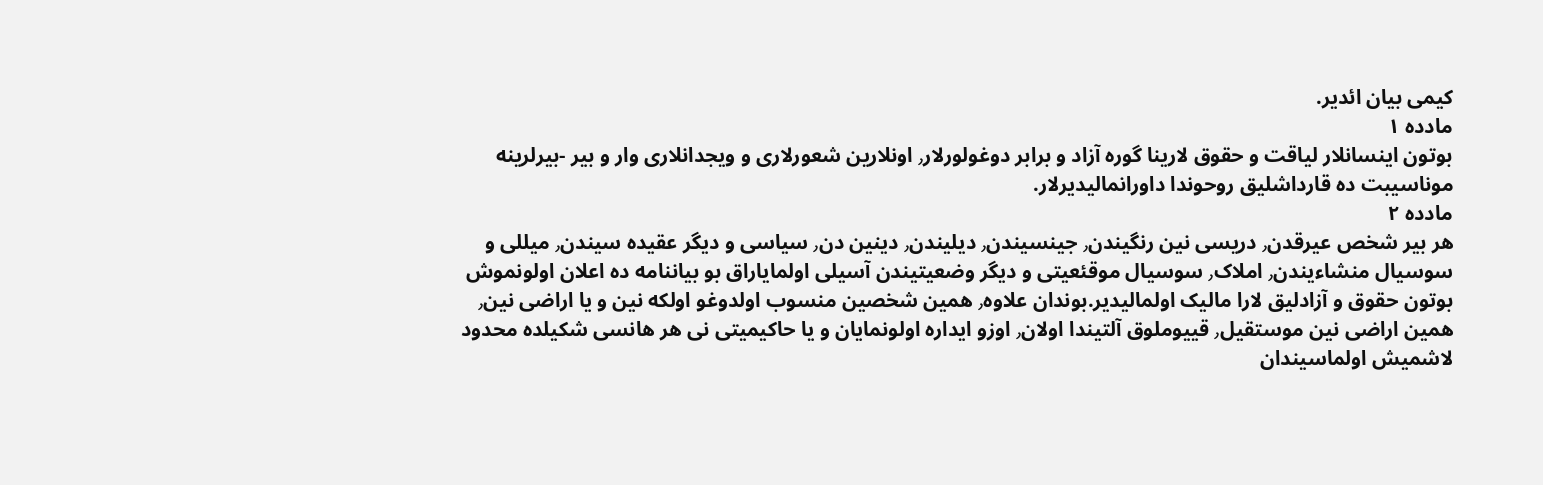کیمی بیان ائدیر.
مادده ۱
بوتون اینسانلار لیاقت و حقوق لارینا گوره آزاد و برابر دوغولورلار٫ اونلارین شعورلاری و ویجدانلاری وار و بیر -بیرلرینه موناسیبت ده قارداشلیق روحوندا داورانمالیدیرلار.
مادده ۲
هر بیر شخص عیرقدن٫ دریسی نین رنگیندن٫ جینسیندن٫ دیلیندن٫ دینین دن٫ سیاسی و دیگر عقیده سیندن٫ میللی و سوسیال منشاءيندن٫ املاک٫ سوسیال موقئعيتی و دیگر وضعیتیندن آسیلی اولمایاراق بو بیاننامه ده اعلان اولونموش بوتون حقوق و آزادلیق لارا مالیک اولمالیدیر.بوندان علاوه٫ همین شخصین منسوب اولدوغو اولکه نین و یا اراضی نین٫ همین اراضی نین موستقیل٫ قییوملوق آلتیندا اولان٫ اوزو ایداره اولونمایان و یا حاکیمیتی نی هر هانسی شکیلده محدود لاشمیش اولماسیندان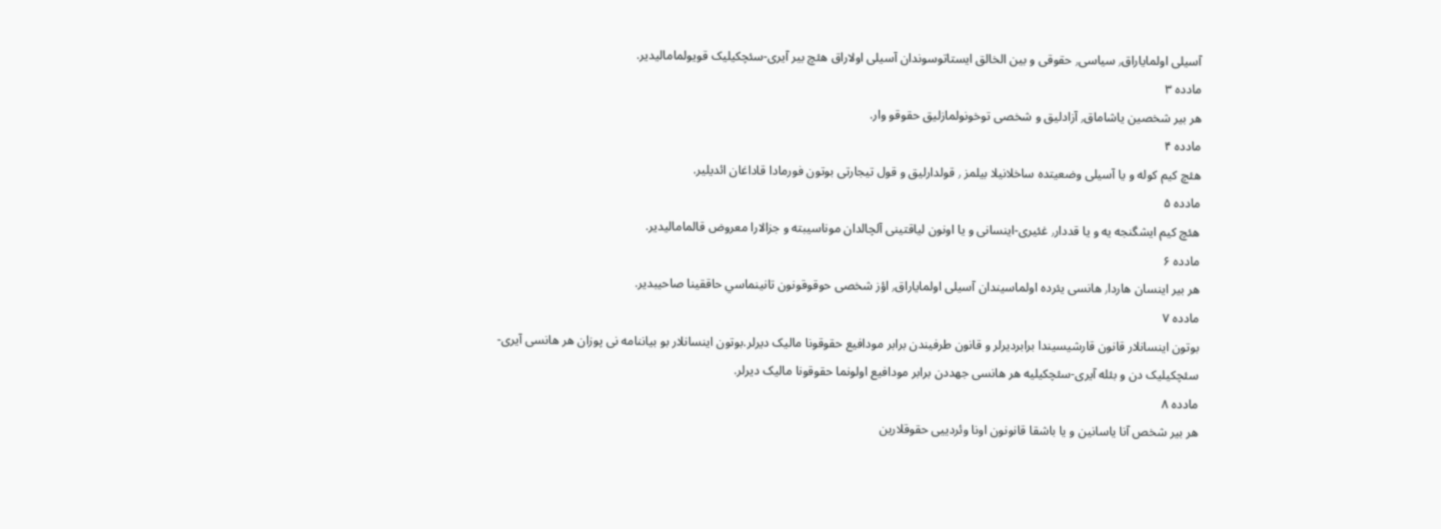آسیلی اولمایاراق٫ سیاسی٫ حقوقی و بین الخالق ايستاتوسوندان آسیلی اولاراق هئچ بیر آیری-سئچکیلیک قویولمامالیدیر.
مادده ۳
هر بیر شخصین ياشاماق٫ آزادلیق و شخصی توخونولمازلیق حقوقو وار.
مادده ۴
هئچ کیم کوله و یا آسیلی وضعیتده ساخلانیلا بیلمز ٫ قولدارلیق و قول تیجارتی بوتون فورمادا قاداغان ائدیلیر.
مادده ۵
هئچ کیم ایشگنجه یه و یا قددار٫ غئیری-اینسانی و یا اونون لیاقتینی آلچالدان موناسیبته و جزالارا معروض قالمامالیدیر.
مادده ۶
هر بير اينسان هاردا٫ هانسى يئرده اولماسيندان آسيلى اولماياراق٫ اؤز شخصى حوقوقونون تانينماسي حاققينا صاحيبدير.
مادده ۷
بوتون اینسانلار قانون قارشیسیندا برابردیرلر و قانون طرفیندن برابر مودافیع حقوقونا مالیک دیرلر.بوتون اینسانلار بو بیاننامه نی پوزان هر هانسی آیری-سئچکیلیک دن و بئله آیری-سئچکیلیه هر هانسی جهددن برابر مودافیع اولونما حقوقونا مالیک دیرلر.
مادده ۸
هر بیر شخص آنا یاسانین و یا باشقا قانونون اونا وئردییی حقوقلارین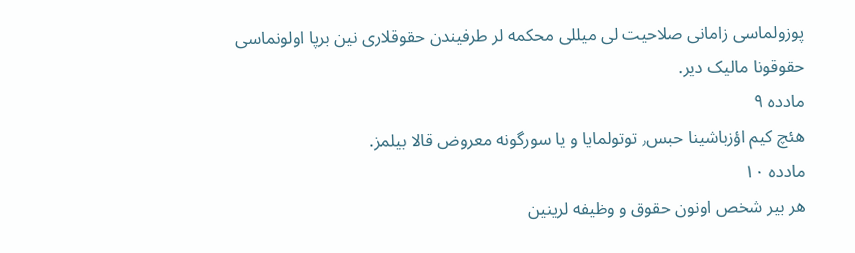پوزولماسی زامانی صلاحیت لی میللی محکمه لر طرفیندن حقوقلاری نین برپا اولونماسی حقوقونا مالیک دیر.
مادده ۹
هئچ كيم اؤزباشينا حبس٫ توتولمایا و يا سورگونه معروض قالا بيلمز.
مادده ۱۰
هر بیر شخص اونون حقوق و وظیفه لرینین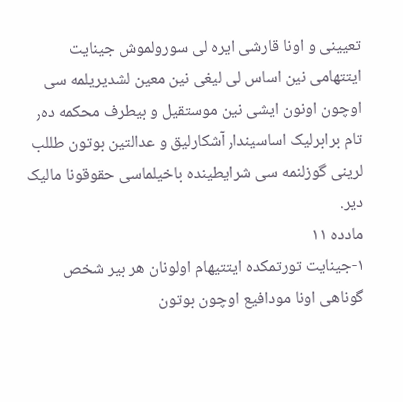تعیینی و اونا قارشی ایره لی سورولموش جینایت ایتتهامی نین اساس لی لیغی نین معین لشدیریلمه سی اوچون اونون ایشی نین موستقیل و بیطرف محکمه ده٫ تام برابرلیک اساسیندا٫ آشکارلیق و عدالتین بوتون طللب لرینی گوزلنمه سی شرایطینده باخیلماسی حقوقونا مالیک دیر.
مادده ۱۱
۱-جینایت تورتمکده ایتتیهام اولونان هر بیر شخص گوناهی اونا مودافیع اوچون بوتون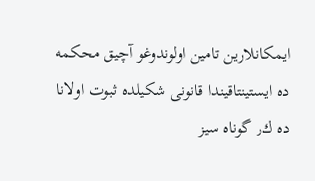ایمکانلارین تامین اولوندوغو آچیق محکمه ده ایستینتاقیندا قانونی شکیلده ثبوت اولانا ده ك٫ گوناه سیز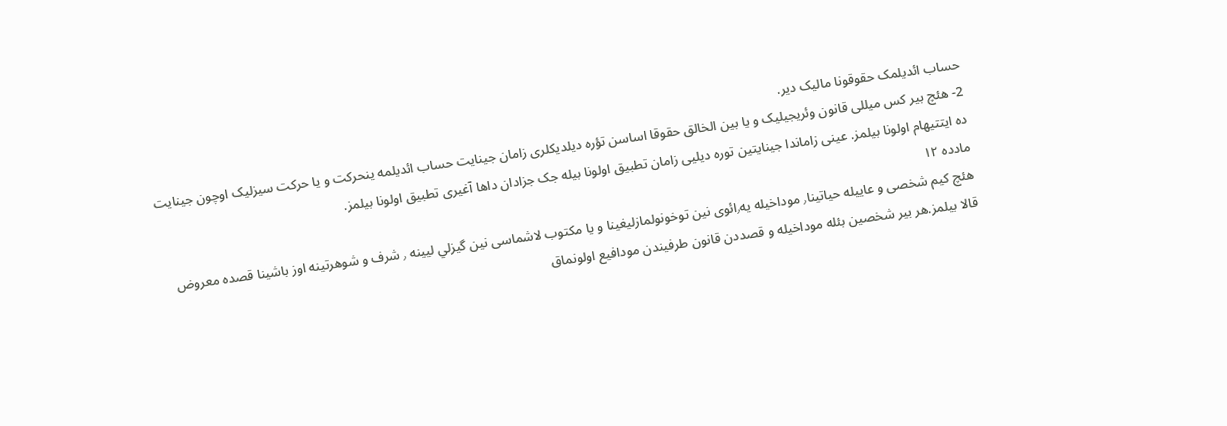حساب ائدیلمک حقوقونا مالیک دیر.
2- هئچ بیر کس میللی قانون وئریجیلیک و یا بین الخالق حقوقا اساسن تؤره ديلديكلرى زامان جینایت حساب ائدیلمه ینحرکت و یا حرکت سیزلیک اوچون جینایت ده ایتتیهام اولونا بیلمز. عینی زاماندا جینایتین توره دیلیی زامان تطبیق اولونا بیله جک جزادان داها آغیری تطبیق اولونا بیلمز.
مادده ۱۲
هئچ كيم شخصی و عاييله حياتینا٫ موداخیله یه٫ائوی نین توخونولمازليغینا و يا مکتوب لاشماسی نین گيزلي ليينه ٫ شرف و شوهرتینه اوز باشینا قصده معروض قالا بیلمز.هر بیر شخصین بئله موداخیله و قصددن قانون طرفیندن مودافیع اولونماق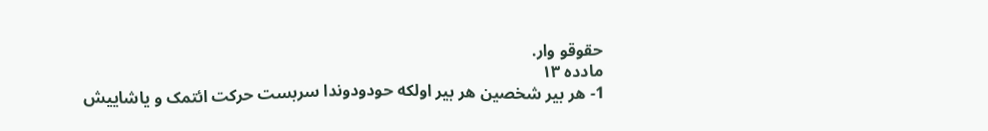حقوقو وار.
مادده ۱۳
1- هر بير شخصین هر بير اولکه حودودوندا سربست حرکت ائتمک و یاشاییش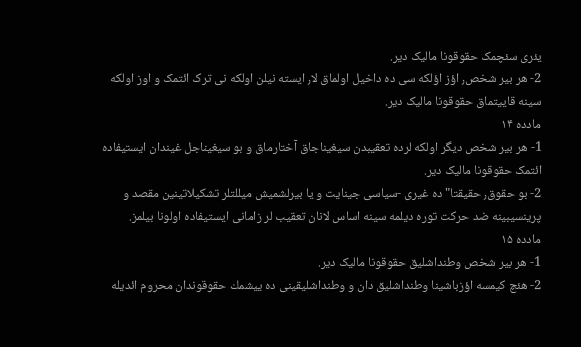یئری سئچمک حقوقونا مالیک دیر.
2- هر بير شخص٫ اؤز اؤلكه سى ده داخيل اولماق لا٫ ايسته نیلن اولکه نی ترک ائتمک و اوز اولکه سینه قاییتماق حقوقونا مالیک دیر.
مادده ۱۴
1- هر بير شخص دیگر اولکه لرده تعقیبدن سیغیناجاق آختارماق و بو سیغیناجل غیندان ایستیفاده ائتمک حقوقونا مالیک دیر.
2- بو حقوق٫ حقیقتا" ده غیری -سیاسی جینایت و یا بیرلشمیش میللتلر تشکیلاتینین مقصد و پرینسیبینه ضد حرکت توره دیلمه سینه اساس لانان تعقیب لر زامانی ایستیفاده اولونا بیلمز.
مادده ۱۵
1- هر بير شخص وطنداشلیق حقوقونا مالیک دیر.
2- هئچ كيمسه اؤزباشينا وطنداشلیق دان و وطنداشلیقینی ده ييشمك حقوقوندان محروم ائدیله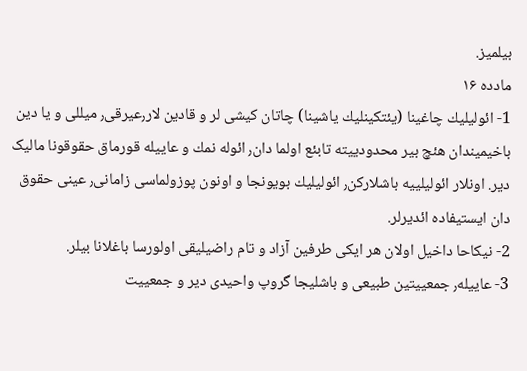بیلمیز.
مادده ۱۶
1- ائوليليك چاغينا (يئتكينليك ياشينا) چاتان كيشى لر و قادين لار٫عيرقی٫ میللی و يا دين باخيميندان هئچ بير محدودييته تابئع اولما دان٫ ائوله نمك و عاييله قورماق حقوقونا مالیک دیر. اونلار ائوليلييه باشلاركن٫ ائوليليك بويونجا و اونون پوزولماسی زامانى٫ عینی حقوق دان ایستیفاده ائدیرلر.
2- نيكاحا داخیل اولان هر ایکی طرفین آزاد و تام راضیلیقی اولورسا باغلانا بیلر.
3- عاييله٫ جمعييتين طبيعى و باشليجا گروپ واحیدی دیر و جمعييت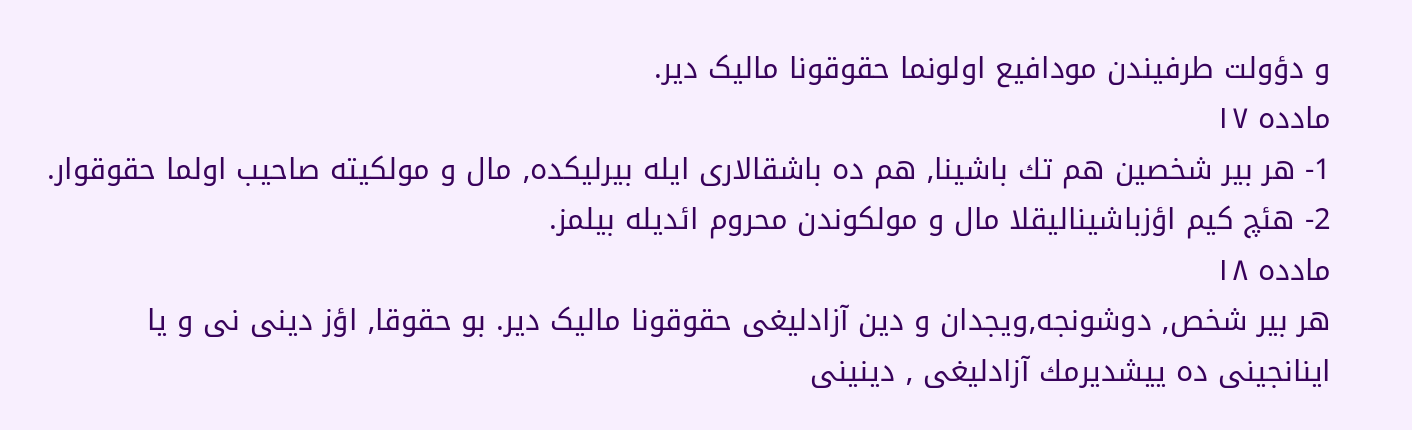و دؤولت طرفيندن مودافیع اولونما حقوقونا مالیک دیر.
مادده ۱۷
1- هر بير شخصین هم تك باشينا٫ هم ده باشقالارى ايله بيرلیکده٫ مال و مولكیته صاحيب اولما حقوقوار.
2- هئچ كيم اؤزباشيناليقلا مال و مولكوندن محروم ائدیله بیلمز.
مادده ۱۸
هر بير شخص٫ دوشونجه٫ويجدان و دين آزادليغى حقوقونا مالیک دير. بو حقوقا٫ اؤز دينى نی و يا اينانجينى ده ييشديرمك آزادليغى ٫ دينينى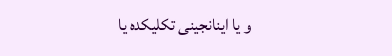و يا اينانجينى تكليكده يا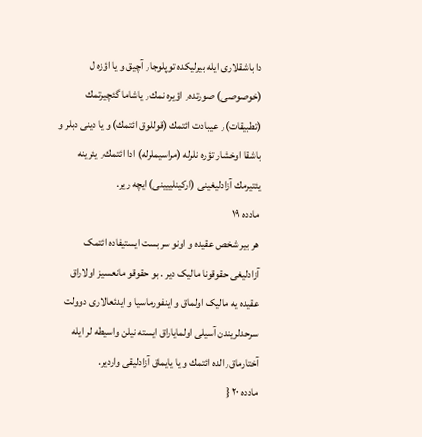دا باشقلارى ايله بيرليكده توپلوجا٫ آچيق و يا اؤزه ل (خوصوصى) صورتده٫ اؤيره نمك٫ ياشاما گئچيرتمك (تطبيقات)٫ عيبادت ائتمك (قوللوق ائتمك) و يا دينى دبلر و باشقا اوخشار تؤره نلرله (مراسيملرله) ادا ائتمك٫ يئرينه يئتيرمك آزادليغينى (اركينلييينى) ايچه رير.
مادده ۱۹
هر بير شخص عقیده و اونو سربست ایستیفاده ائتمک آزادلیغی حقوقونا مالیک دیر . بو حقوقو مانعسیز اولاراق عقیده یه مالیک اولماق و اینفورماسیا و ایدئعالاری دوولت سرحدلریندن آسیلی اولمایاراق ایسته نیلن واسیطه لر ايله آختارماق٫الده ائتمك و يا يايماق آزادلیقی واردیر.
مادده ۲۰ {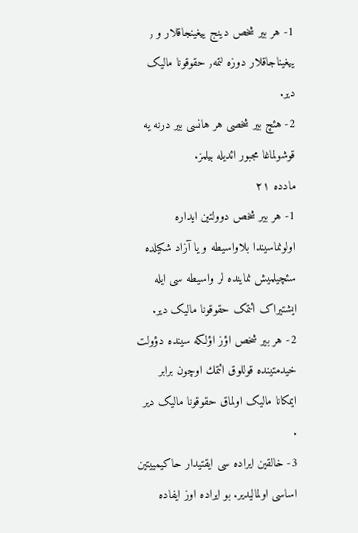1- هر بیر شخص دينج ييغينجاقلار و ٫ ييغيناجاقلار دوزه لتمه٫ حقوقونا مالیک دیر.
2- هئچ بیر شخصی هر هانسی بیر درنه يه قوشولماغا مجبور ائديله بیلمز.
مادده ۲۱
1- هر بیر شخص دوولتین ایداره اولونماسیندا بلاواسیطه و یا آزاد شکیلده سئچیلمیش نماینده لر واسیطه سی ایله ایشتیراک ائتمک حقوقونا مالیک دیر.
2- هر بیر شخص اؤز اؤلكه سينده دؤولت خيدمتينده قوللوق ائتمك اوچون برابر ایمکانا مالیک اولماق حقوقونا مالیک دیر .
3- خالقين ايراده سى ایقتیدار حاکیمییتین اساسی اولمالیدیر. بو ايراده اوز ایفاده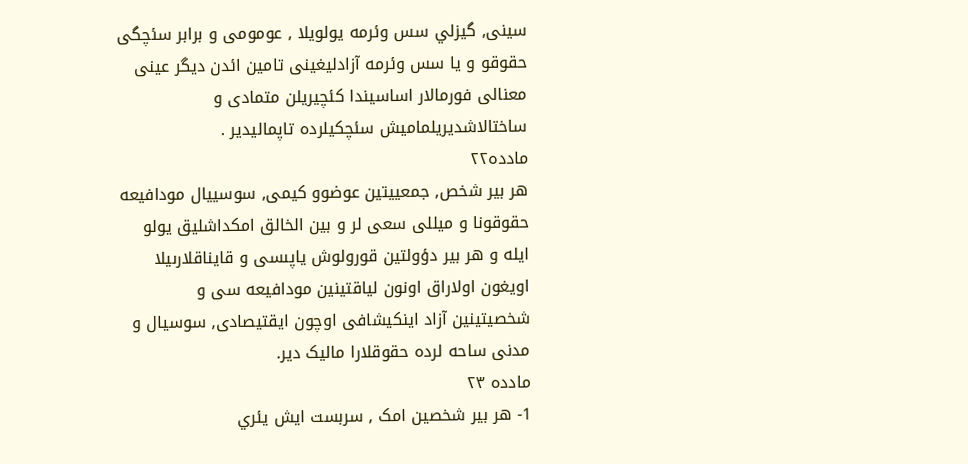سینی٫ گيزلي سس وئرمه يولويلا ٫ عومومى و برابر سئچگی حقوقو و یا سس وئرمه آزادلیغینی تامین ائدن دیگر عینی معنالی فورمالار اساسیندا کئچیریلن متمادی و ساختالاشدیریلمامیش سئچکیلرده تاپمالیدیر .
مادده۲۲
هر بير شخص٫ جمعييتين عوضوو كيمى٫ سوسييال مودافیعه حقوقونا و میللی سعی لر و بین الخالق امکداشلیق یولو ایله و هر بير دؤولتين قورولوش ياپىسى و قايناقلارىيلا اویغون اولاراق اونون لیاقتینین مودافیعه سی و شخصیتینین آزاد اینکیشافی اوچون ایقتیصادی٫ سوسیال و مدنی ساحه لرده حقوقلارا مالیک دیر.
مادده ۲۳
1- هر بير شخصين امک ٫ سربست ايش يئري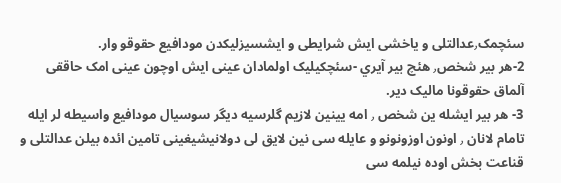سئچمک٫عدالتلى و یاخشی ايش شرایطی و ايشسيزليكدن مودافیع حقوقو وار.
2-هر بیر شخص٫ هئچ بير آيري -سئچکیلیک اولمادان عینی ایش اوچون عینی امک حاققی آلماق حقوقونا مالیک دیر.
3- هر بیر ايشله ين شخص ٫ امه یینین لازیم گلرسیه دیگر سوسیال مودافیع واسیطه لر ایله تامام لانان ٫ اونون اوزونونو و عایله سی نین لایق لی دولانیشیغینی تامین ائده بیلن عدالتلی و قناعت بخش اوده نیلمه سی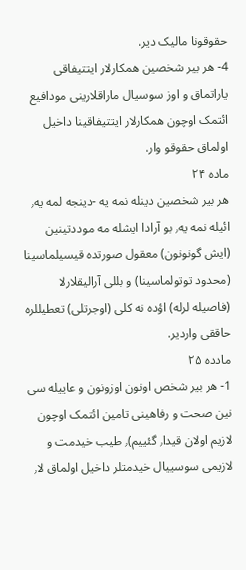حقوقونا مالیک دیر.
4- هر بير شخصین همکارلار ایتتیفاقی یاراتماق و اوز سوسیال ماراقلارینی مودافیع ائتمک اوچون همکارلار ایتتیفاقینا داخیل اولماق حقوقو وار.
ماده ۲۴
هر بير شخصين دينله نمه يه -دينجه لمه يه٫ ائيله نمه يه٫ بو آرادا ايشله مه موددتينين (ايش گونونون) معقول صورتده قيسيلماسينا (محدود توتولماسينا) و بللى آراليقلارلا (فاصيله لرله) اؤده نه كلى (اوجرتلى) تعطيللره حاققى واردير.
مادده ۲۵
1- هر بير شخص اونون اوزونون و عاييله سى نین صحت و رفاهینی تامین ائتمک اوچون لازیم اولان قیدا٫ گئییم)٫ طیب خیدمت و لازیمی سوسييال خيدمتلر داخيل اولماق لا٫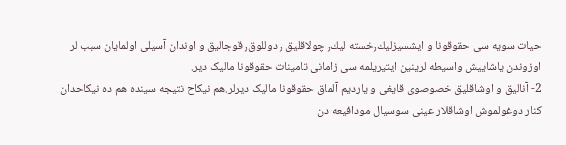حیات سویه سی حقوقونا و ايشسيزليك٫خسته ليك٫ چولاقليق ٫ دوللوق٫ قوجاليق و اوندان آسیلی اولمایان سبب لر اوزوندن یاشاییش واسیطه لرینین ایتیریلمه سی زامانی تامینات حقوقونا مالیک دیر.
2- آنالیق و اوشاقلیق خصوصوی قایغی و یاردیم آلماق حقوقونا مالیک دیرلر.هم نیکاح نتیجه سینده هم ده نیکاحدان کنار دوغولموش اوشاقلار عینی سوسیال مودافیعه دن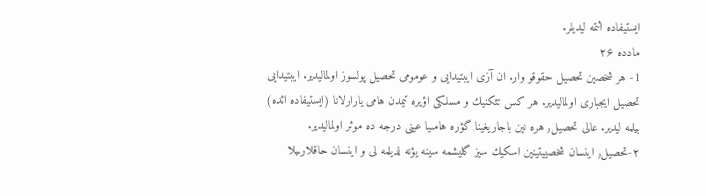ایستیفاده ائتمه لیدیلر.
مادده ۲۶
1- هر شخصين تحصیل حقوقو وار. ان آزى ایبتیدایی و عومومى تحصیل پولسوز اولماليدير. ایبتیدایی تحصیل ایجباری اولمالیدیر. هر کس تئكنيك و مسلكى اؤيره تيمدن هامى يارارلانا (ايستيفاده ائده) بيلمه ليدير. عالی تحصیل٫ هره نين باجاريغينا گؤره هامىيا عینی درجه ده موثر اولمالیدیر.
۲-تحصیل٫ اينسان شخصييتينين اسكيك سيز گليشمه سينه يؤنه لديلمه لى و اينسان حاقلارىيلا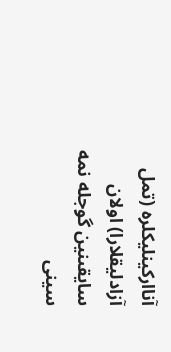آنااركينليكلره (تمل آزادليقلارا) اولان سايقىنين گوجله نمه سينى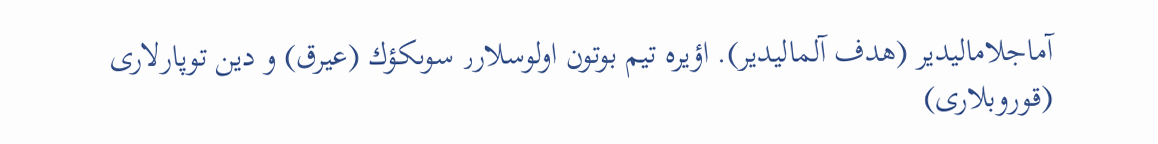آماجلاماليدير (هدف آلماليدير). اؤيره تيم بوتون اولوسلار٫ سوىكؤك (عيرق) و دين توپارلارى (قوروبلارى)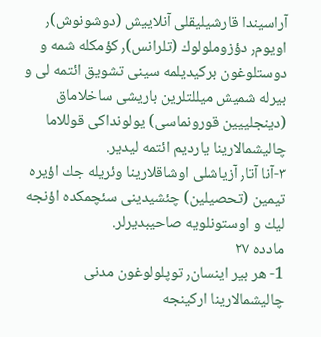آراسيندا قارشيليقلى آنلاييش (دوشونوش)٫ اويوم٫ دؤزوملولوك (تلرانس)٫ كؤمكله شمه و دوستلوغون بركيديلمه سينى تشويق ائتمه لى و بيرله شميش ميللتلرين باريشى ساخلاماق (دينجلييين قورونماسى) يولونداكى قوللاما چاليشمالارينا يارديم ائتمه ليدير.
۳-آنا آتا٫ آزياشلى اوشاقلارينا وئريله جك اؤيره تيمين (تحصيلين) چئشيدينى سئچمكده اؤنجه ليك و اوستونلويه صاحيبديرلر.
مادده ۲۷
1- هر بير اينسان٫ توپلولوغون مدنى چاليشمالارينا اركينجه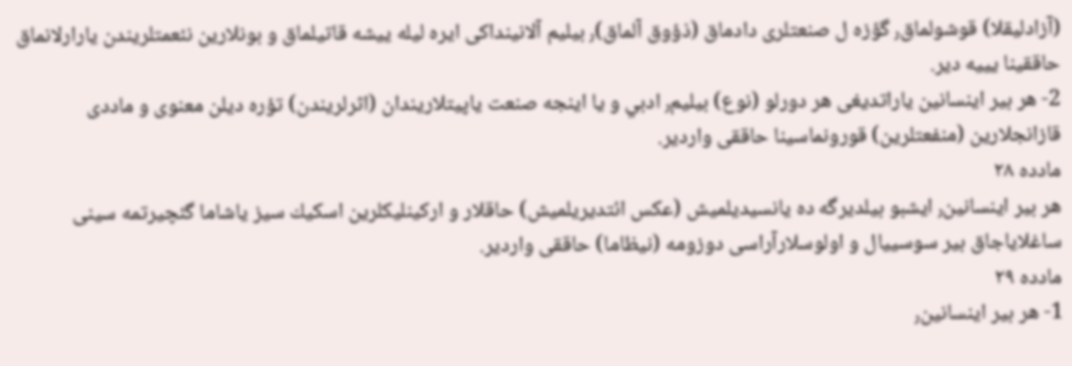(آزادليقلا) قوشولماق٫ گؤزه ل صنعتلرى دادماق (ذؤوق آلماق)٫ بيليم آلانينداكى ايره ليله ييشه قاتيلماق و بونلارين نئعمتلريندن يارارلانماق حاققينا يييه دير.
2- هر بير اينسانين ياراتديغى هر دورلو (نوع) بيليم٫ ادبي و يا اينجه صنعت ياپيتلاريندان (اثرلريندن) تؤره ديلن معنوى و ماددى قازانجلارين (منفعتلرين) قورونماسينا حاققى واردير.
مادده ۲۸
هر بير اينسانين٫ ايشبو بيلديرگه ده يانسيديلميش (عكس ائتديريلميش) حاقلار و اركينليكلرين اسكيك سيز ياشاما گئچيرتمه سينى ساغلاياجاق بير سوسييال و اولوسلارآراسى دوزومه (نيظاما) حاققى واردير.
مادده ۲۹
1- هر بير اينسانين٫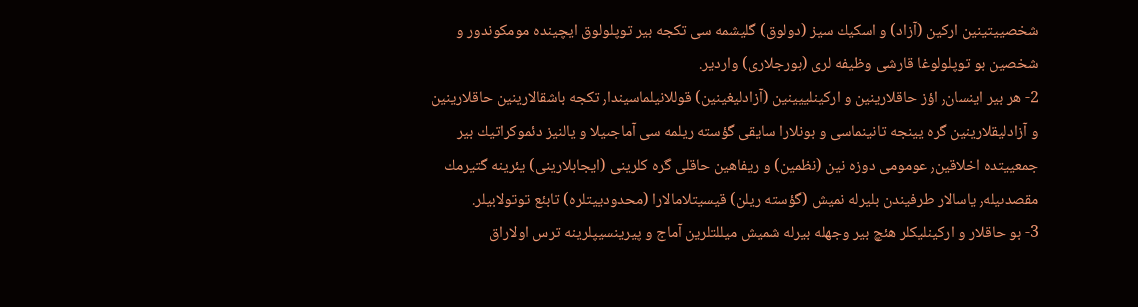شخصييتينين اركين (آزاد) و اسكيك سيز (دولوق) گليشمه سى تكجه بير توپلولوق ايچينده مومكوندور و شخصين بو توپلولوغا قارشى وظيفه لرى (بورجلارى) واردير.
2- هر بير اينسان٫ اؤز حاقلارينين و اركينلييينين (آزادليغينين) قوللانيلماسيندا٫ تكجه باشقالارينين حاقلارينين و آزادليقلارينين گره يينجه تانينماسى و بونلارا سايقى گؤسته ريلمه سى آماجىيلا و يالنيز دئموكراتيك بير جمعييتده اخلاقين٫ عومومى دوزه نين (نظمين) و ريفاهين حاقلى گره كلرينى (ايجابلارينى) يئرينه گتيرمك مقصدىيله٫ ياسالار طرفيندن بليرله نميش (گؤسته ريلن) قيسيتلامالارا (محدودييتلره) تابئع توتولابيلر.
3- بو حاقلار و اركينليكلر هئچ بير وجهله بيرله شميش ميللتلرين آماج و پيرينسيپلرينه ترس اولاراق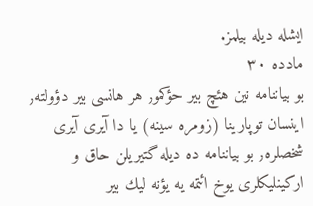ايشله ديله بيلمز.
مادده ۳۰
بو بياننامه نين هئچ بير حؤكمو٫ هر هانسى بير دؤولته٫ اينسان توپارينا (زومره سينه) يا دا آيرى آيرى شخصلره٫ بو بياننامه ده ديله گتيريلن حاق و اركينليكلرى يوخ ائتمه يه يؤنه ليك بير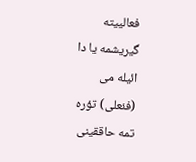فعالييته گيريشمه يا دا ائيله مى (فئعلى) تؤره تمه حاققينى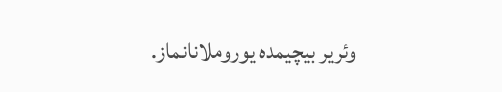وئرير بيچيمده يوروملانانماز.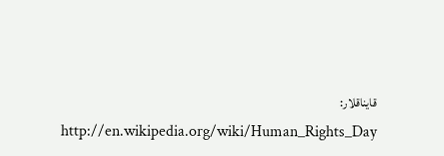قایناقلار:
http://en.wikipedia.org/wiki/Human_Rights_Day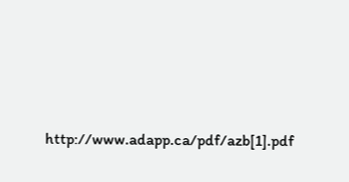http://www.adapp.ca/pdf/azb[1].pdf